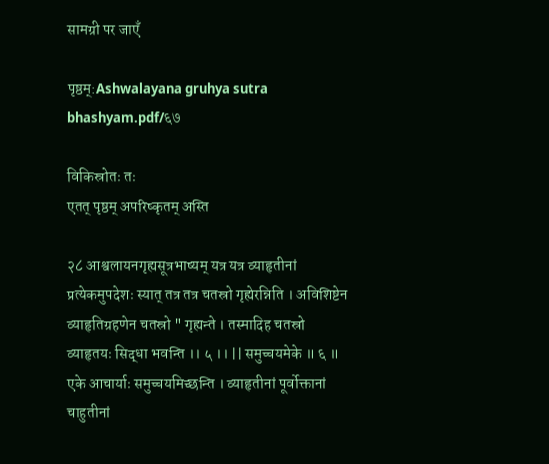सामग्री पर जाएँ

पृष्ठम्:Ashwalayana gruhya sutra bhashyam.pdf/६७

विकिस्रोतः तः
एतत् पृष्ठम् अपरिष्कृतम् अस्ति

२८ आश्वलायनगृह्यसूत्रभाष्यम् यत्र यत्र व्याहृतीनां प्रत्येकमुपदेशः स्यात् तत्र तत्र चतस्रो गृह्येरन्निति । अविशिष्टेन व्याहृतिग्रहणेन चतस्रो " गृह्यन्ते । तस्मादिह चतस्रो व्याहृतयः सिद्धा भवन्ति ।। ५ ।। || समुच्चयमेके ॥ ६ ॥ एके आचार्याः समुच्चयमिच्छन्ति । व्याहृतीनां पूर्वोक्तानां चाहुतीनां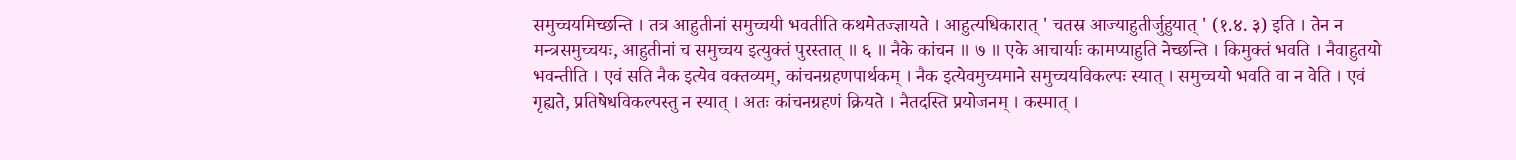समुच्चयमिच्छन्ति । तत्र आहुतीनां समुच्चयी भवतीति कथमेतज्ज्ञायते । आहुत्यधिकारात् ' चतस्र आज्याहुतीर्जुहुयात् ' (१.४. ३) इति । तेन न मन्त्रसमुच्चयः, आहुतीनां च समुच्चय इत्युक्तं पुरस्तात् ॥ ६ ॥ नैके कांचन ॥ ७ ॥ एके आचार्याः कामप्याहुति नेच्छन्ति । किमुक्तं भवति । नैवाहुतयो भवन्तीति । एवं सति नैक इत्येव वक्तव्यम्, कांचनग्रहणपार्थकम् । नैक इत्येवमुच्यमाने समुच्चयविकल्पः स्यात् । समुच्चयो भवति वा न वेति । एवं गृह्यते, प्रतिषेधविकल्पस्तु न स्यात् । अतः कांचनग्रहणं क्रियते । नैतदस्ति प्रयोजनम् । कस्मात् ।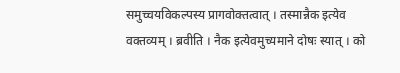समुच्चयविकल्पस्य प्रागवोक्तत्वात् । तस्मान्नैक इत्येव वक्तव्यम् । ब्रवीति । नैक इत्येवमुच्यमाने दोषः स्यात् । को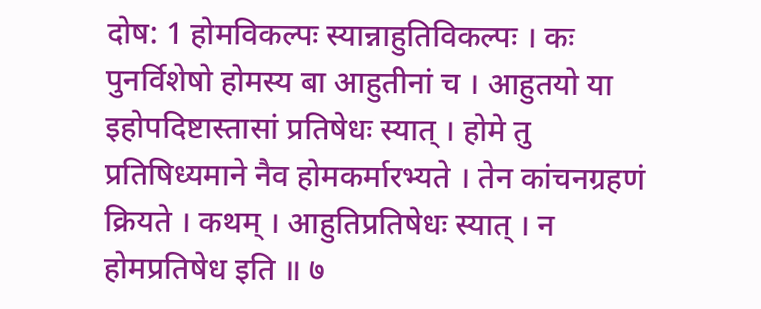दोष: 1 होमविकल्पः स्यान्नाहुतिविकल्पः । कः पुनर्विशेषो होमस्य बा आहुतीनां च । आहुतयो या इहोपदिष्टास्तासां प्रतिषेधः स्यात् । होमे तु प्रतिषिध्यमाने नैव होमकर्मारभ्यते । तेन कांचनग्रहणं क्रियते । कथम् । आहुतिप्रतिषेधः स्यात् । न होमप्रतिषेध इति ॥ ७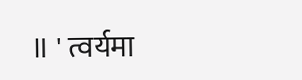॥ ' त्वर्यमा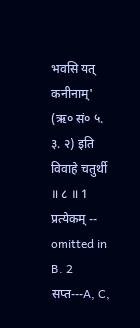भवसि यत् कनीनाम्' (ऋ० सं० ५. ३. २) इति विवाहे चतुर्थी ॥ ८ ॥ 1 प्रत्येकम् -- omitted in B. 2 सप्त---A, C,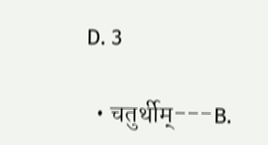D. 3

  • चतुर्थीम्---B.